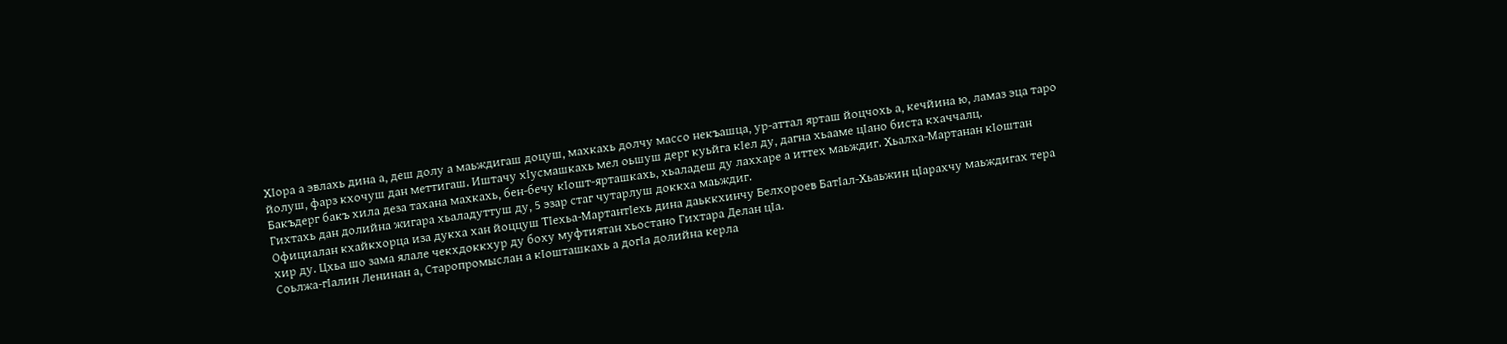ХIора а эвлахь дина а, деш долу а маьждигаш доцуш, махкахь долчу массо некъашца, ур-аттал ярташ йоцчохь а, кечйина ю, ламаз эца таро йолуш, фарз кхочуш дан меттигаш. Иштачу хIусмашкахь мел оьшуш дерг куьйга кIел ду, дагна хьааме цIано биста кхаччалц.
Бакъдерг бакъ хила деза тахана махкахь, бен-бечу кIошт-ярташкахь, хьаладеш ду лаххаре а иттех маьждиг. Хьалха-Мартанан кIоштан Гихтахь дан долийна жигара хьаладуттуш ду, 5 эзар стаг чутарлуш доккха маьждиг.
Официалан кхайкхорца иза дукха хан йоццуш ТIехьа-МартантIехь дина даьккхинчу Белхороев БатIал-Хьаьжин цIарахчу маьждигах тера хир ду. Цхьа шо зама ялале чекхдоккхур ду боху муфтиятан хьостано Гихтара Делан цIа.
Соьлжа-гIалин Ленинан а, Старопромыслан а кIошташкахь а догIа долийна керла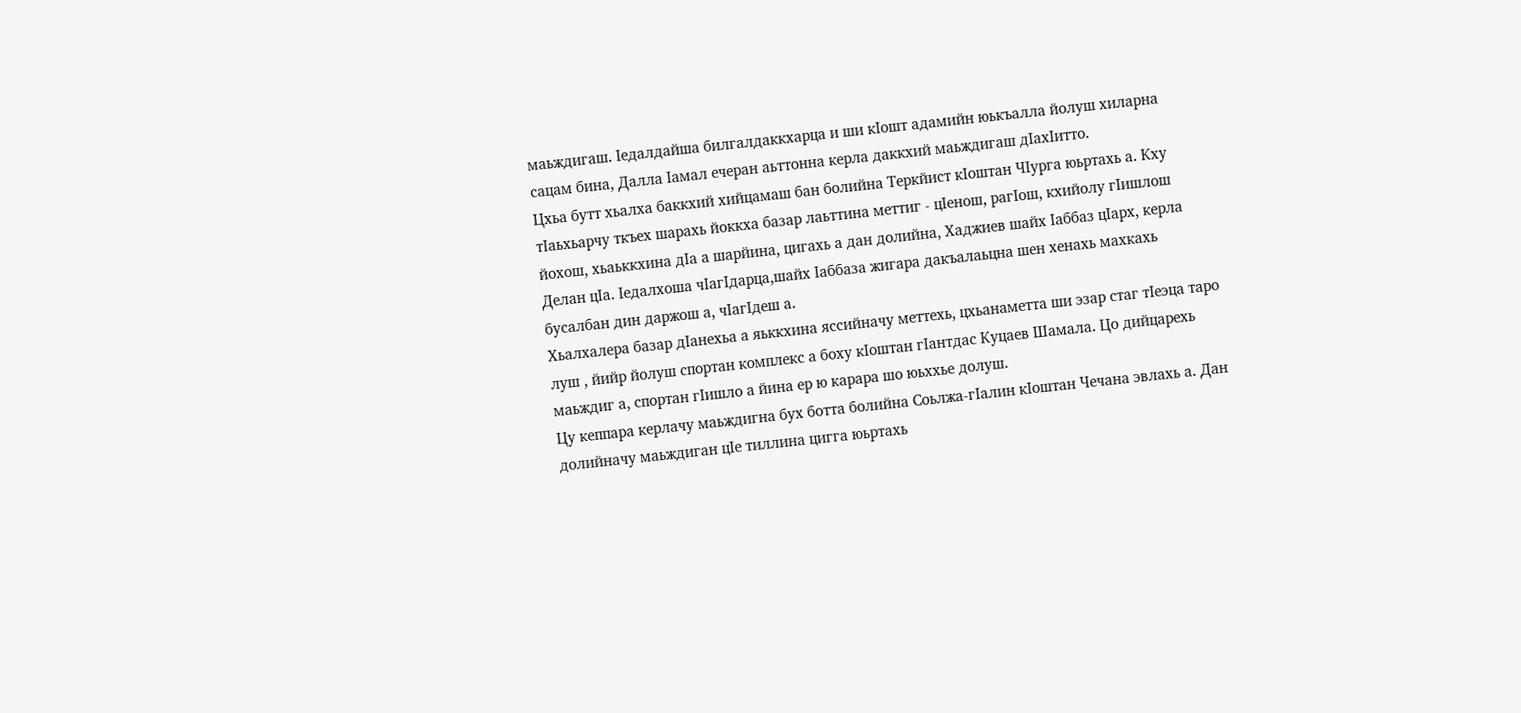маьждигаш. Iедалдайша билгалдаккхарца и ши кIошт адамийн юькъалла йолуш хиларна сацам бина, Далла Iамал ечеран аьттонна керла даккхий маьждигаш дIахIитто.
Цхьа бутт хьалха баккхий хийцамаш бан болийна Теркйист кIоштан ЧIурга юьртахь а. Кху тIаьхьарчу ткъех шарахь йоккха базар лаьттина меттиг - цIенош, рагIош, кхийолу гIишлош йохош, хьаьккхина дIа а шарйина, цигахь а дан долийна, Хаджиев шайх Iаббаз цIарх, керла Делан цIа. Iедалхоша чIагIдарца,шайх Iаббаза жигара дакъалаьцна шен хенахь махкахь бусалбан дин даржош а, чIагIдеш а.
Хьалхалера базар дIанехьа а яьккхина яссийначу меттехь, цхьанаметта ши эзар стаг тIеэца таро луш , йийр йолуш спортан комплекс а боху кIоштан гIантдас Куцаев Шамала. Цо дийцарехь маьждиг а, спортан гIишло а йина ер ю карара шо юьххье долуш.
Цу кеппара керлачу маьждигна бух ботта болийна Соьлжа-гIалин кIоштан Чечана эвлахь а. Дан долийначу маьждиган цIе тиллина цигга юьртахь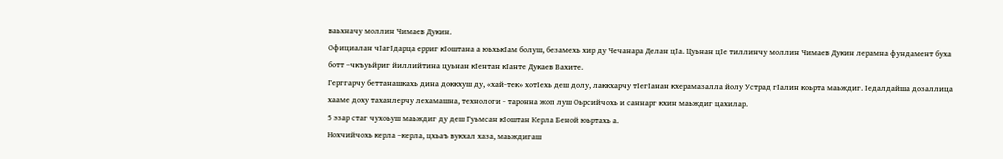ваьхначу моллин Чимаев Дукин.
Официалан чIагIдарца ерриг кIоштана а юьхькIам болуш, безамехь хир ду Чечанара Делан цIа. Цуьнан цIе тиллинчу моллин Чимаев Дукин лерамна фундамент буха ботт –чкъуьйриг йиллийтина цуьнан кIентан кIанте Дукаев Вахите.
Герггарчу беттанашкахь дина доккхуш ду, «хай-тек» хотIехь деш долу, лаккхарчу тIегIанан кхерамазалла йолу Устрад гIалин коьрта маьждиг. Iедалдайша дозаллица хааме доху таханлерчу лехамашна, технологи - таронна жоп луш Оьрсийчохь и саннарг кхин маьждиг цахилар.
5 эзар стаг чухоьуш маьждиг ду деш Гуьмсан кIоштан Керла Беной юьртахь а.
Нохчийчохь керла –керла, цхьаъ вукхал хаза, маьждигаш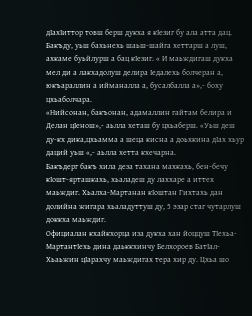дIахIиттор товш берш дукха я кIезиг бу ала атта дац. Бакъду, уьш бахьнехь шаьш-шайга хеттарш а луш, ахкаме буьйлурш а бац кIезиг. « И маьждигаш дукха мел ди а лакхадолуш делира Iедалехь болчеран а, юкъараллин а ийманалла а, бусалбалла а»,- боху цхьаболчара.
«Нийсонан, бакъонан, адамаллин гайтам белира и Делан цIенош»,- аьлла хеташ бу цхьаберш. «Уьш деш ду-кх дика,цхьамма а шеца кисна а доьхкина дIах хьур даций уьш «,- аьлла хетта кхечарна.
Бакъдерг бакъ хила деза тахана махкахь, бен-бечу кIошт-ярташкахь, хьаладеш ду лаххаре а иттех маьждиг. Хьалха-Мартанан кIоштан Гихтахь дан долийна жигара хьаладуттуш ду, 5 эзар стаг чутарлуш доккха маьждиг.
Официалан кхайкхорца иза дукха хан йоццуш ТIехьа-МартантIехь дина даьккхинчу Белхороев БатIал-Хьаьжин цIарахчу маьждигах тера хир ду. Цхьа шо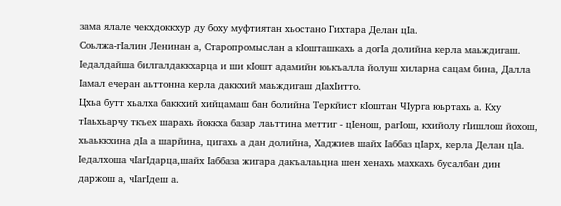зама ялале чекхдоккхур ду боху муфтиятан хьостано Гихтара Делан цIа.
Соьлжа-гIалин Ленинан а, Старопромыслан а кIошташкахь а догIа долийна керла маьждигаш. Iедалдайша билгалдаккхарца и ши кIошт адамийн юькъалла йолуш хиларна сацам бина, Далла Iамал ечеран аьттонна керла даккхий маьждигаш дIахIитто.
Цхьа бутт хьалха баккхий хийцамаш бан болийна Теркйист кIоштан ЧIурга юьртахь а. Кху тIаьхьарчу ткъех шарахь йоккха базар лаьттина меттиг - цIенош, рагIош, кхийолу гIишлош йохош, хьаьккхина дIа а шарйина, цигахь а дан долийна, Хаджиев шайх Iаббаз цIарх, керла Делан цIа. Iедалхоша чIагIдарца,шайх Iаббаза жигара дакъалаьцна шен хенахь махкахь бусалбан дин даржош а, чIагIдеш а.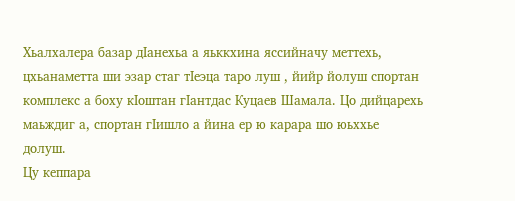Хьалхалера базар дIанехьа а яьккхина яссийначу меттехь, цхьанаметта ши эзар стаг тIеэца таро луш , йийр йолуш спортан комплекс а боху кIоштан гIантдас Куцаев Шамала. Цо дийцарехь маьждиг а, спортан гIишло а йина ер ю карара шо юьххье долуш.
Цу кеппара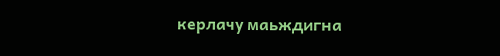керлачу маьждигна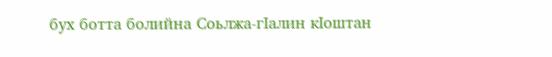бух ботта болийна Соьлжа-гIалин кIоштан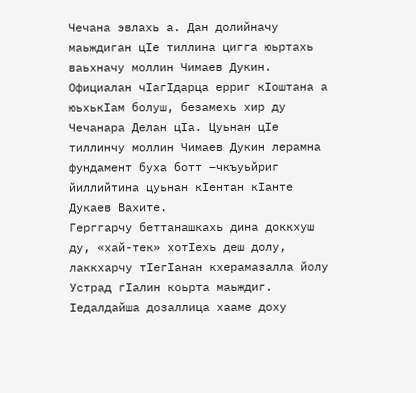Чечана эвлахь а. Дан долийначу маьждиган цIе тиллина цигга юьртахь ваьхначу моллин Чимаев Дукин.
Официалан чIагIдарца ерриг кIоштана а юьхькIам болуш, безамехь хир ду Чечанара Делан цIа. Цуьнан цIе тиллинчу моллин Чимаев Дукин лерамна фундамент буха ботт –чкъуьйриг йиллийтина цуьнан кIентан кIанте Дукаев Вахите.
Герггарчу беттанашкахь дина доккхуш ду, «хай-тек» хотIехь деш долу, лаккхарчу тIегIанан кхерамазалла йолу Устрад гIалин коьрта маьждиг. Iедалдайша дозаллица хааме доху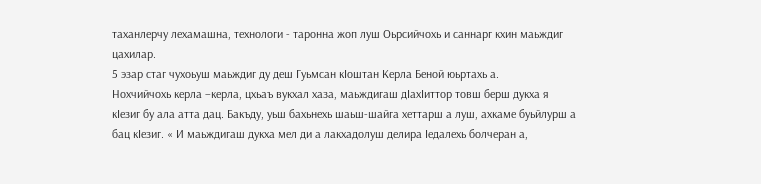таханлерчу лехамашна, технологи - таронна жоп луш Оьрсийчохь и саннарг кхин маьждиг цахилар.
5 эзар стаг чухоьуш маьждиг ду деш Гуьмсан кIоштан Керла Беной юьртахь а.
Нохчийчохь керла –керла, цхьаъ вукхал хаза, маьждигаш дIахIиттор товш берш дукха я кIезиг бу ала атта дац. Бакъду, уьш бахьнехь шаьш-шайга хеттарш а луш, ахкаме буьйлурш а бац кIезиг. « И маьждигаш дукха мел ди а лакхадолуш делира Iедалехь болчеран а,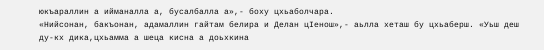юкъараллин а ийманалла а, бусалбалла а»,- боху цхьаболчара.
«Нийсонан, бакъонан, адамаллин гайтам белира и Делан цIенош»,- аьлла хеташ бу цхьаберш. «Уьш деш ду-кх дика,цхьамма а шеца кисна а доьхкина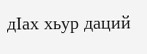дIах хьур даций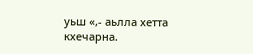уьш «,- аьлла хетта кхечарна.